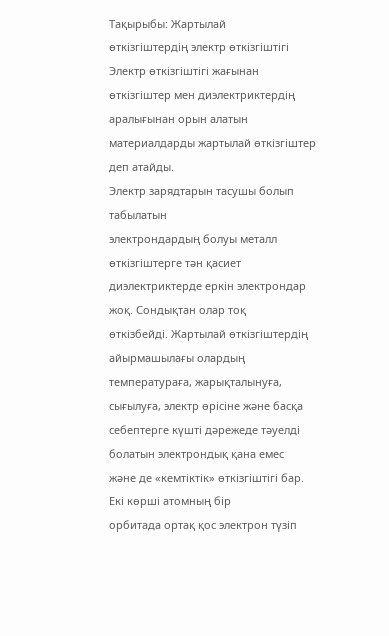Тақырыбы: Жартылай
өткізгіштердің электр өткізгіштігі
Электр өткізгіштігі жағынан
өткізгіштер мен диэлектриктердің аралығынан орын алатын
материалдарды жартылай өткізгіштер деп атайды.
Электр зарядтарын тасушы болып табылатын
электрондардың болуы металл өткізгіштерге тән қасиет
диэлектриктерде еркін электрондар жоқ. Сондықтан олар тоқ
өткізбейді. Жартылай өткізгіштердің айырмашылағы олардың
температураға, жарықталынуға, сығылуға, электр өрісіне және басқа
себептерге күшті дәрежеде тәуелді болатын электрондық қана емес
және де «кемтіктік» өткізгіштігі бар. Екі көрші атомның бір
орбитада ортақ қос электрон түзіп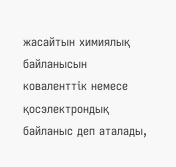жасайтын химиялық байланысын
коваленттік немесе қосэлектрондық байланыс деп аталады,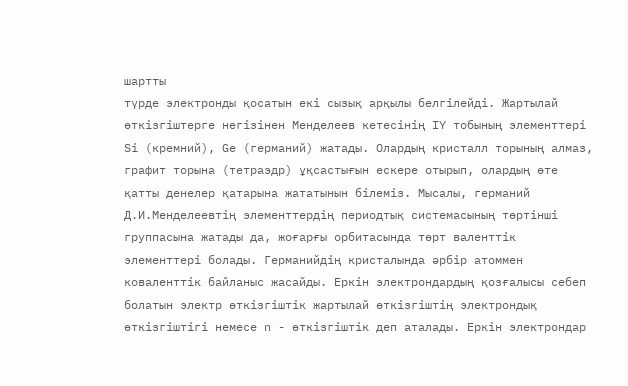шартты
түрде электронды қосатын екі сызық арқылы белгілейді. Жартылай
өткізгіштерге негізінен Менделеев кетесінің IY тобының элементтері
Si (кремний), Ge (германий) жатады. Олардың кристалл торының алмаз,
графит торына (тетраэдр) ұқсастығын ескере отырып, олардың өте
қатты денелер қатарына жататынын білеміз. Мысалы, германий
Д.И.Менделеевтің элементтердің периодтық системасының төртінші
группасына жатады да, жоғарғы орбитасында төрт валенттік
элементтері болады. Германийдің кристалында әрбір атоммен
коваленттік байланыс жасайды. Еркін электрондардың қозғалысы себеп
болатын электр өткізгіштік жартылай өткізгіштің электрондық
өткізгіштігі немесе n - өткізгіштік деп аталады. Еркін электрондар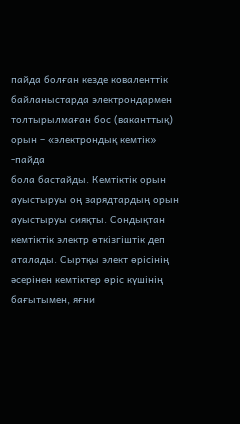пайда болған кезде коваленттік байланыстарда электрондармен
толтырылмаған бос (ваканттық) орын – «электрондық кемтік» -пайда
бола бастайды. Кемтіктік орын ауыстыруы оң зарядтардың орын
ауыстыруы сияқты. Сондықтан кемтіктік электр өткізгіштік деп
аталады. Сыртқы элект өрісінің әсерінен кемтіктер өріс күшінің
бағытымен, яғни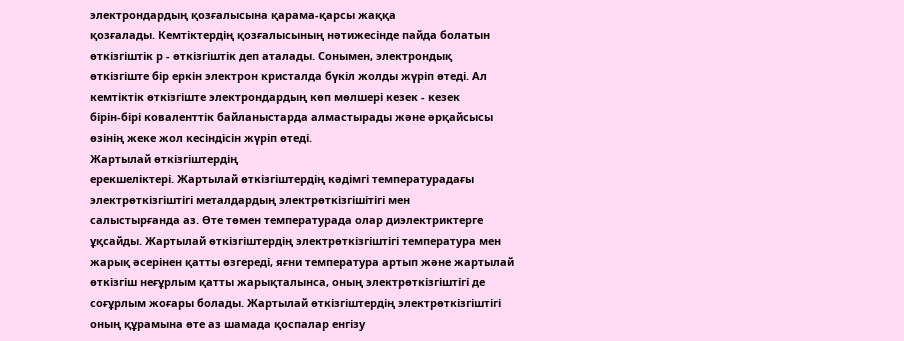электрондардың қозғалысына қарама-қарсы жаққа
қозғалады. Кемтіктердің қозғалысының нәтижесінде пайда болатын
өткізгіштік р - өткізгіштік деп аталады. Сонымен, электрондық
өткізгіште бір еркін электрон кристалда бүкіл жолды жүріп өтеді. Ал
кемтіктік өткізгіште электрондардың көп мөлшері кезек - кезек
бірін-бірі коваленттік байланыстарда алмастырады және әрқайсысы
өзінің жеке жол кесіндісін жүріп өтеді.
Жартылай өткізгіштердің
ерекшеліктері. Жартылай өткізгіштердің кәдімгі температурадағы
электрөткізгіштігі металдардың электрөткізгішітігі мен
салыстырғанда аз. Өте төмен температурада олар диэлектриктерге
ұқсайды. Жартылай өткізгіштердің электрөткізгіштігі температура мен
жарық әсерінен қатты өзгереді, яғни температура артып және жартылай
өткізгіш неғұрлым қатты жарықталынса, оның электрөткізгіштігі де
соғұрлым жоғары болады. Жартылай өткізгіштердің электрөткізгіштігі
оның құрамына өте аз шамада қоспалар енгізу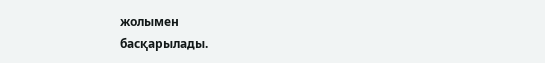жолымен
басқарылады.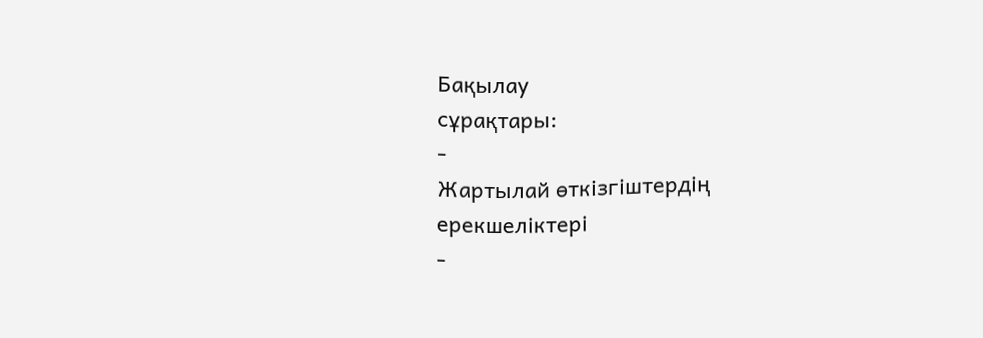Бақылау
сұрақтары:
-
Жартылай өткізгіштердің
ерекшеліктері
-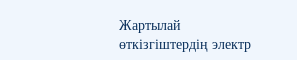Жартылай өткізгіштердің электр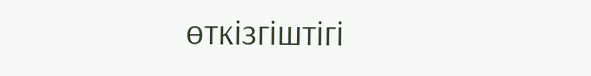өткізгіштігі